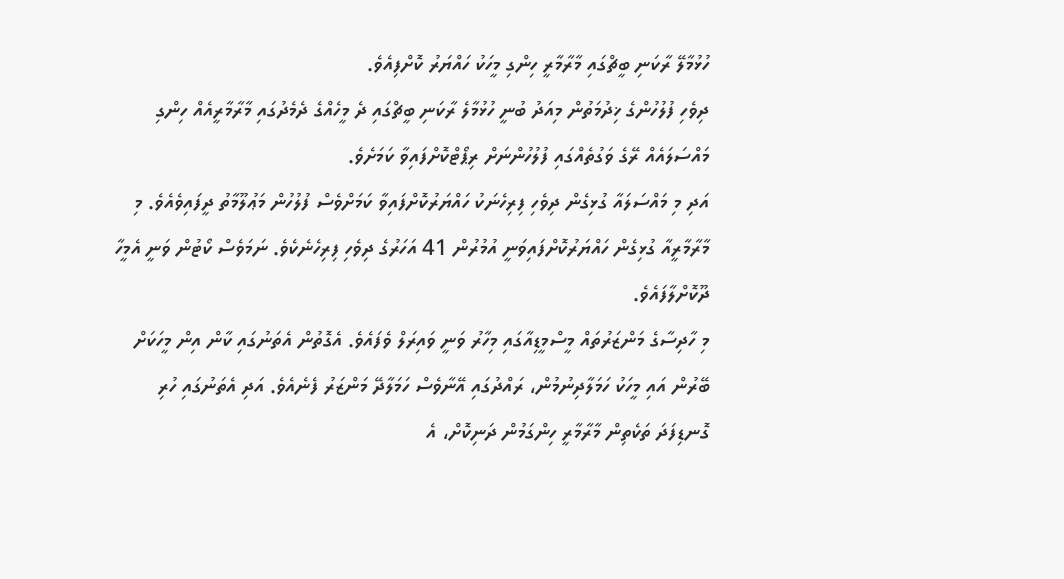ހުޅުމާލޭ ރާކަނި ބީޗްގައި މާރާމާރީ ހިންގި މީހަކު ހައްޔަރު ކޮށްފިއެވެ.
ދިވެހި ފުލުހުންގެ ޚިދުމަތުން މިއަދު ބުނީ ހުޅުމާލެ ރާކަނި ބީޗްގައި ދެ މީހެއްގެ ދެމެދުގައި މާރާމާރީއެއް ހިންގި މައްސަލައެއް ރޭގެ ވަގުތެއްގައި ފުލުހުންނަށް ރިޕޯޓްކޮށްފައިވާ ކަމަށެވެ.
އަދި މި މައްސަލައާ ގުޅިގެން ދިވެހި ފިރިހެނަކު ހައްޔަރުކޮށްފައިވާ ކަމަށްވެސް ފުލުހުން މަޢުލޫމާތު ދީފައިވެއެވެ. މި މާރާމާރީއާ ގުޅިގެން ހައްޔަރުކޮށްފައިވަނީ އުމުރުން 41 އަހަރުގެ ދިވެހި ފިރިހެނެކެވެ. ނަމަވެސް ކޯޓުން ވަނީ އެމީހާ ދޫކޮށްލާފައެވެ.
މި ހާދިސާގެ މަންޒަރުތައް މީސްމީޑިއާގައި މިހާރު ވަނީ ވައިރަލް ވެފައެވެ. އެގޮތުން އެތަނުގައި ކާން އިން މީހަކަށް ބޭރުން އައި މީހަކު ހަމަލާދިނުމުން، ރައްދުގައި އޭނާވެސް ހަމަލާދޭ މަންޒަރު ފެނެއެވެ. އަދި އެތަނުގައި ހުރި ގޮނޑިފަދަ ތަކެތިން މާރާމާރީ ހިންގަމުން ދަނިކޮށް، އެ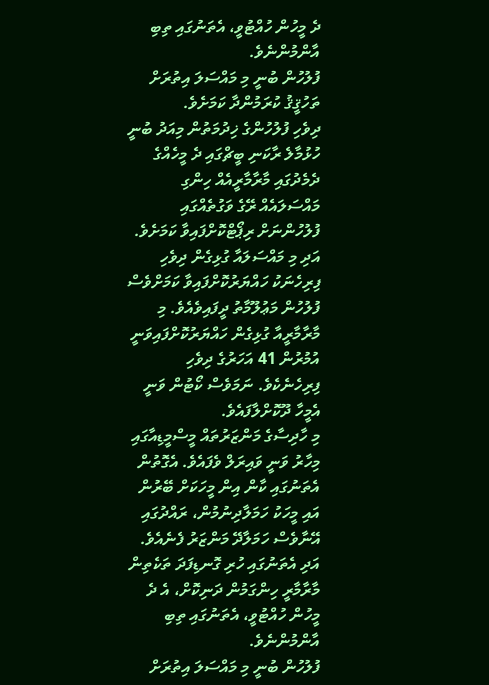ދެ މީހުން ހުއްޓުވީ، އެތަނުގައި ތިބި އާންމުންނެވެ.
ފުލުހުން ބުނީ މި މައްސަލަ އިތުރަށް ތަހުޤީޤު ކުރަމުންދާ ކަމަށެވެ.
ދިވެހި ފުލުހުންގެ ޚިދުމަތުން މިއަދު ބުނީ ހުޅުމާލެ ރާކަނި ބީޗްގައި ދެ މީހެއްގެ ދެމެދުގައި މާރާމާރީއެއް ހިންގި މައްސަލައެއް ރޭގެ ވަގުތެއްގައި ފުލުހުންނަށް ރިޕޯޓްކޮށްފައިވާ ކަމަށެވެ.
އަދި މި މައްސަލައާ ގުޅިގެން ދިވެހި ފިރިހެނަކު ހައްޔަރުކޮށްފައިވާ ކަމަށްވެސް ފުލުހުން މަޢުލޫމާތު ދީފައިވެއެވެ. މި މާރާމާރީއާ ގުޅިގެން ހައްޔަރުކޮށްފައިވަނީ އުމުރުން 41 އަހަރުގެ ދިވެހި ފިރިހެނެކެވެ. ނަމަވެސް ކޯޓުން ވަނީ އެމީހާ ދޫކޮށްލާފައެވެ.
މި ހާދިސާގެ މަންޒަރުތައް މީސްމީޑިއާގައި މިހާރު ވަނީ ވައިރަލް ވެފައެވެ. އެގޮތުން އެތަނުގައި ކާން އިން މީހަކަށް ބޭރުން އައި މީހަކު ހަމަލާދިނުމުން، ރައްދުގައި އޭނާވެސް ހަމަލާދޭ މަންޒަރު ފެނެއެވެ. އަދި އެތަނުގައި ހުރި ގޮނޑިފަދަ ތަކެތިން މާރާމާރީ ހިންގަމުން ދަނިކޮށް، އެ ދެ މީހުން ހުއްޓުވީ، އެތަނުގައި ތިބި އާންމުންނެވެ.
ފުލުހުން ބުނީ މި މައްސަލަ އިތުރަށް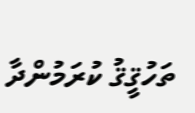ތަހުޤީޤު ކުރަމުންދާ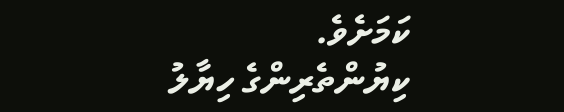ކަމަށެވެ.
ކިޔުންތެރިންގެ ހިޔާލު